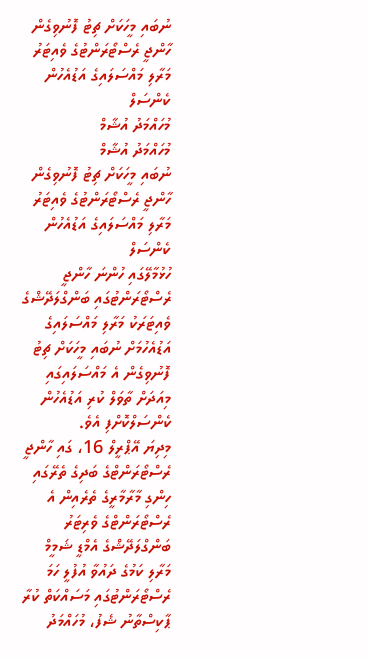ނުބައި މީހަކަށް ޗިޓު ފޮނުވިގެން ހާންޖީ ރެސްޓޯރަންޓުގެ ވެއިޓަރު މަރާލި މައްސަލައިގެ އަޑުއެހުން ކެންސަލް
މުހައްމަދު އުޝާމް
މުހައްމަދު އުޝާމް
ނުބައި މީހަކަށް ޗިޓު ފޮނުވިގެން ހާންޖީ ރެސްޓޯރަންޓުގެ ވެއިޓަރު މަރާލި މައްސަލައިގެ އަޑުއެހުން ކެންސަލް
ހުޅުމާލޭގައި ހުންނަ ހާންޖީ ރެސްޓޯރަންޓުގައި ބަންގްލަދޭޝްގެ ވެއިޓަރަކު މަރާލި މައްސަލައިގެ އަޑުއެހުމަށް ނުބައި މީހަކަށް ޗިޓު ފޮނުވިގެން އެ މައްސަލައިގައި މިއަދަށް ތާވަލް ކުރި އަޑުއެހުން ކެންސަލްކޮށްފި އެވެ.
މިދިޔަ އޭޕްރީލް 16، ގައި ހާންޖީ ރެސްޓޯރަންޓްގެ ބަދިގެ ތެރޭގައި ހިންގި މާރާމާރީގެ ތެރެއިން އެ ރެސްޓޯރަންޓްގެ ވެރިޓަރު ބަންގްލަދޭޝްގެ އެމްޑީ ޝަމީމް މަރާލި ކަމުގެ ދައުވާ އުފުލީ ހަމަ ރެސްޓޯރަންޓުގައި މަސައްކަތް ކުރާ ޕާކިސްތާނު ޝެފު، މުހައްމަދު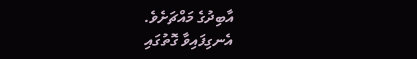އާބިދުގެ މައްޗަށެވެ.
އެނގިފައިވާ ގޮތުގައި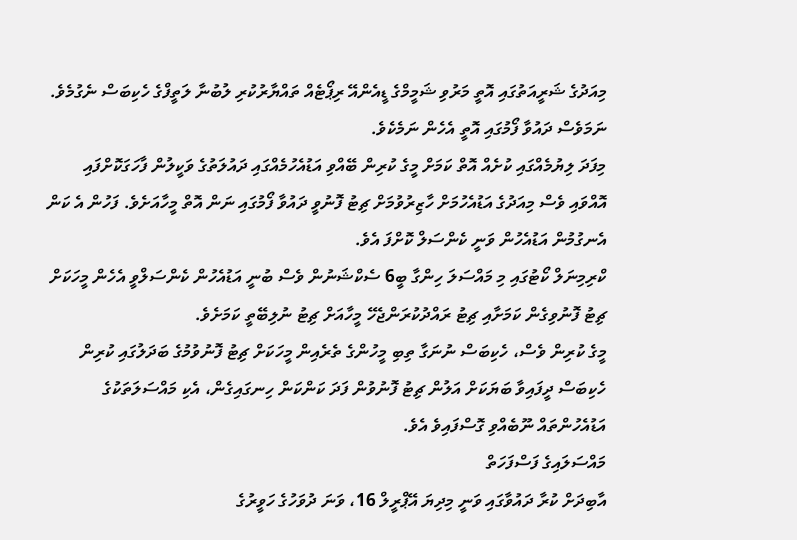މިއަދުގެ ޝަރީއަތުގައި އޮތީ މަރުވި ޝަމީމްގެ ޑީއެންއޭ ރިޕޯޓެއް ތައްޔާރުކުރި ލުބުނާ ލަތީފްގެ ހެކިބަސް ނެގުމެވެ. ނަމަވެސް ދައުވާ ފޯމުގައި އޮތީ އެހެން ނަމެކެވެ.
މިފަދަ ލިޔުމެއްގައި ކުށެއް އޮތް ކަމަށް މީގެ ކުރިން ބޭއްވި އަޑުއެހުމެއްގައި ދައުލަތުގެ ވަކީލުން ފާހަގަކޮށްފައި އޮއްވައި ވެސް މިއަދުގެ އަޑުއެހުމަށް ހާޒިރުވުމަށް ޗިޓު ފޮނުވީ ދައުވާ ފޯމުގައި ނަން އޮތް މީހާއަށެވެ. ފަހުން އެ ކަން އެނގުމުން އަޑުއެހުން ވަނީ ކެންސަލް ކޮށްފަ އެވެ.
ކްރިމިނަލް ކޯޓުގައި މި މައްސަލަ ހިންގާ ބީ6 ސެކްޝަނުން ވެސް ބުނީ އަޑުއެހުން ކެންސަލްވީ އެހެން މީހަކަށް ޗިޓު ފޮނުވިގެން ކަމަށާއި ޗިޓު ރައްދުކުރަންޖެހޭ މީހާއަށް ޗިޓު ނުލިބޭތީ ކަމަށެވެ.
މީގެ ކުރިން ވެސް، ހެކިބަސް ނުނަގާ ތިބި މީހުންގެ ތެރެއިން މީހަކަށް ޗިޓު ފޮނުވުމުގެ ބަދަލުގައި ކުރިން ހެކިބަސް ދީފައިވާ ބަޔަކަށް އަލުން ޗިޓު ފޮނުވުން ފަދަ ކަންކަން ހިނގައިގެން، އެކި މައްސަލަތަކުގެ އަޑުއެހުންތައް ނޫބެއްވި ގޮސްފައިވެ އެވެ.
މައްސަލައިގެ ފަސްފަހަތް
އާބިދަށް ކުރާ ދައުވާގައި ވަނީ މިދިޔަ އޭޕްރީލް 16، ވަނަ ދުވަހުގެ ހަވީރުގެ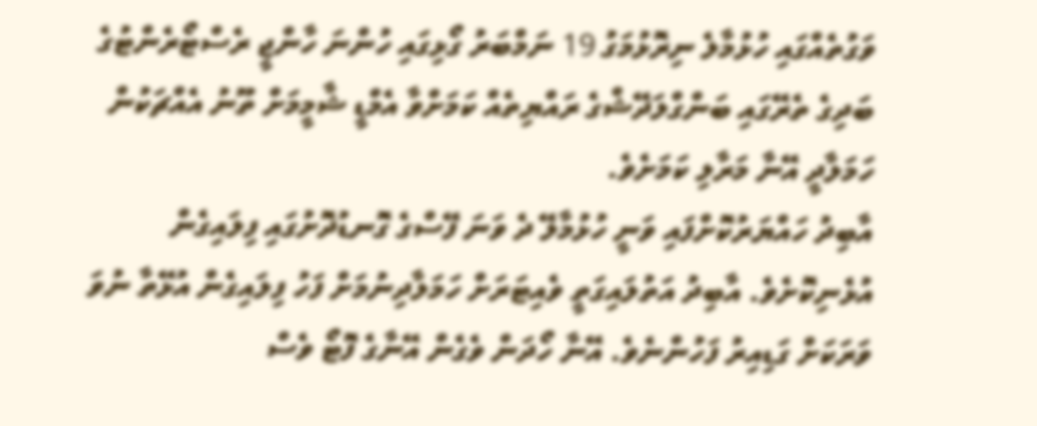ވަގުތެއްގައި ހުޅުމާލެ ނިރޮޅުމަގު 19 ނަމްބަރު ގޯޅިގައި ހުންނަ ހާންޖީ ރެސްޓޯރެންޓުގެ ބަދިގެ ތެރޭގައި ބަންގްލަދޭޝްގެ ރައްޔިތެއް ކަމަށްވާ އެމްޑީ ޝާމީމަށް ތޫނު އެއްޗަކުން ހަމަލާދީ އޭނާ މަރާލި ކަމަށެވެ.
އާބިދު ހައްޔަރުކޮށްފައި ވަނީ ހުޅުމާލޭ ދެ ވަނަ ފޭސްގެ ގޮނޑުދޮށުގައި ފިލައިގެން އުޅެނިކޮށެވެ. އާބިދު އަތުލައިގަތީ ވެއިޓަރަށް ހަމަލާދިނުމަށް ފަހު ފިލައިގެން އުޅޭތާ ނުވަ ވަރަކަށް ގަޑިއިރު ފަހުންނެވެ. އޭނާ ހޯދަން ވެގެން އޭނާގެ ފޮޓޯ ވެސް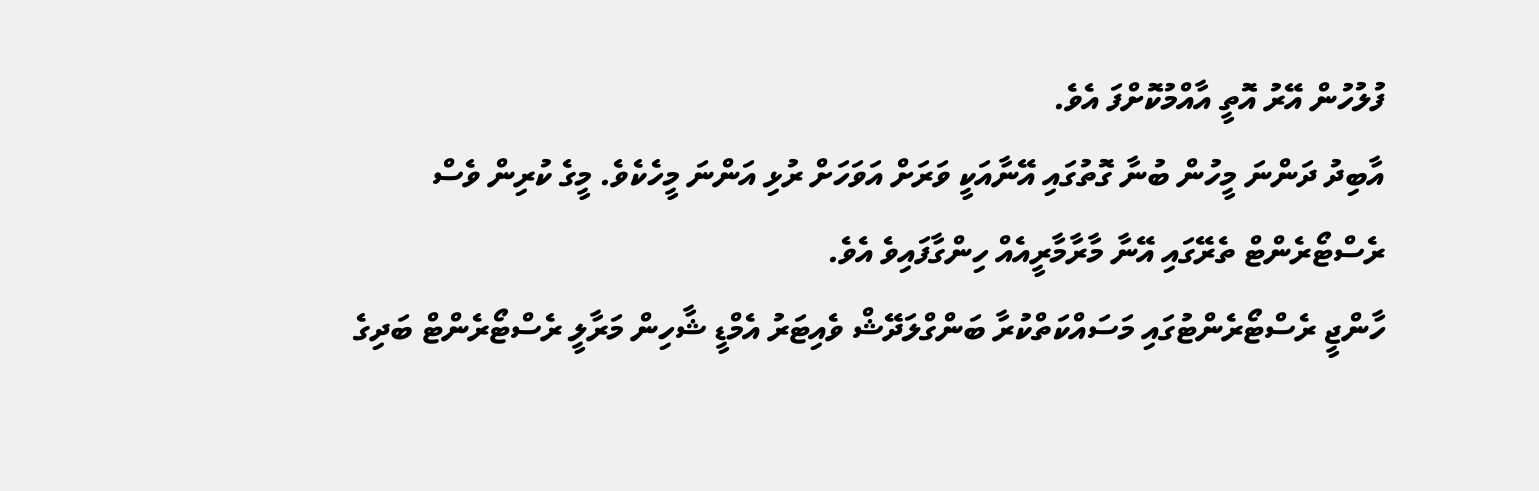ފުލުހުން އޭރު އޮތީ އާއްމުކޮށްފަ އެވެ.
އާބިދު ދަންނަ މީހުން ބުނާ ގޮތުގައި އޭނާއަކީ ވަރަށް އަވަހަށް ރުޅި އަންނަ މީހެކެވެ. މީގެ ކުރިން ވެސް ރެސްޓޯރެންޓް ތެރޭގައި އޭނާ މާރާމާރީއެއް ހިންގާފައިވެ އެވެ.
ހާންޖީ ރެސްޓޯރެންޓުގައި މަސައްކަތްކުރާ ބަންގްލަދޭޝް ވެއިޓަރު އެމްޑީ ޝާހިން މަރާލީ ރެސްޓޯރެންޓް ބަދިގެ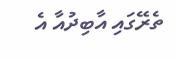ތެރޭގައި އާބިދުއާ އެ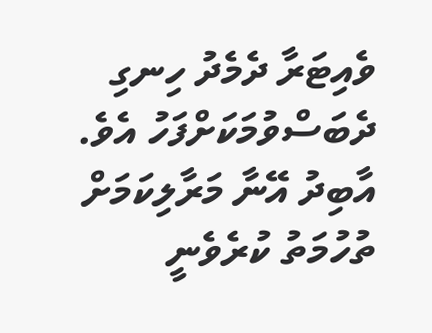ވެއިޓަރާ ދެމެދު ހިނގި ދެބަސްވުމަކަށްފަހު އެވެ. އާބިދު އޭނާ މަރާލިކަމަށް ތުހުމަތު ކުރެވެނީ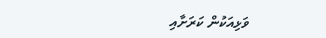ވަޅިއަކުން ކަރަށާއި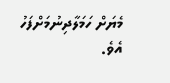މެޔަށް ހަމަލާދިނުމަށްފަހު އެވެ.